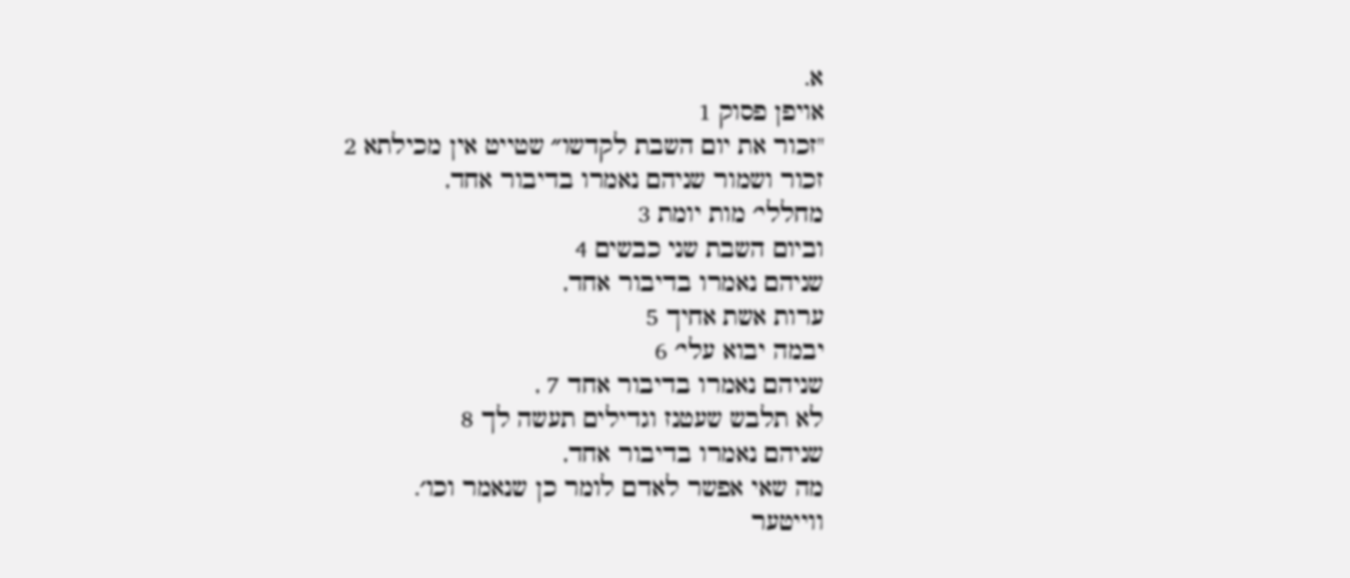א.
אויפן פסוק 1
"זכור את יום השבת לקדשו״ שטייט אין מכילתא 2
זכור ושמור שניהם נאמרו בדיבור אחד,
מחללי׳ מות יומת 3
וביום השבת שני כבשים 4
שניהם נאמרו בדיבור אחד,
ערות אשת אחיך 5
יבמה יבוא עלי׳ 6
שניהם נאמרו בדיבור אחד 7 ,
לא תלבש שעטנז וגדילים תעשה לך 8
שניהם נאמרו בדיבור אחד,
מה שאי אפשר לאדם לומר כן שנאמר וכו׳.
ווייטער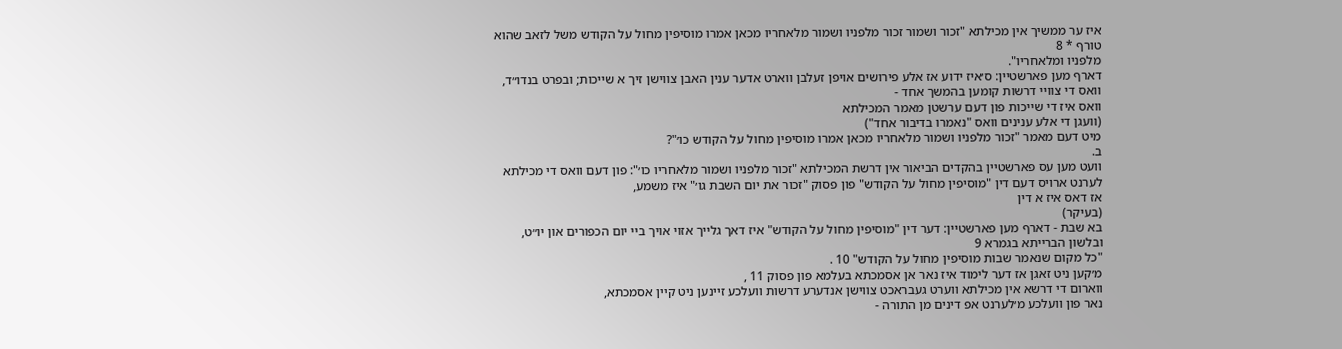איז ער ממשיך אין מכילתא "זכור ושמור זכור מלפניו ושמור מלאחריו מכאן אמרו מוסיפין מחול על הקודש משל לזאב שהוא טורף * 8
מלפניו ומלאחריו".
דארף מען פארשטיין: ס׳איז ידוע אז אלע פירושים אויפן זעלבן ווארט אדער ענין האבן צווישן זיך א שייכות; ובפרט בנדו״ד,
וואס די צוויי דרשות קומען בהמשך אחד -
וואס איז די שייכות פון דעם ערשטן מאמר המכילתא
(וועגן די אלע ענינים וואס "נאמרו בדיבור אחד")
מיט דעם מאמר "זכור מלפניו ושמור מלאחריו מכאן אמרו מוסיפין מחול על הקודש כו׳"?
ב.
וועט מען עס פארשטיין בהקדים הביאור אין דרשת המכילתא "זכור מלפניו ושמור מלאחריו כו׳": פון דעם וואס די מכילתא לערנט ארויס דעם דין "מוסיפין מחול על הקודש" פון פסוק "זכור את יום השבת גו׳" איז משמע,
אז דאס איז א דין
(בעיקר)
בא שבת - דארף מען פארשטיין: דער דין "מוסיפין מחול על הקודש" איז דאך גלייך אזוי אויך ביי יום הכפורים און יו״ט,
ובלשון הברייתא בגמרא 9
"כל מקום שנאמר שבות מוסיפין מחול על הקודש" 10 .
מ׳קען ניט זאגן אז דער לימוד איז נאר אן אסמכתא בעלמא פון פסוק 11 ,
ווארום די דרשא אין מכילתא ווערט געבראכט צווישן אנדערע דרשות וועלכע זיינען ניט קיין אסמכתא,
נאר פון וועלכע מ׳לערנט אפ דינים מן התורה -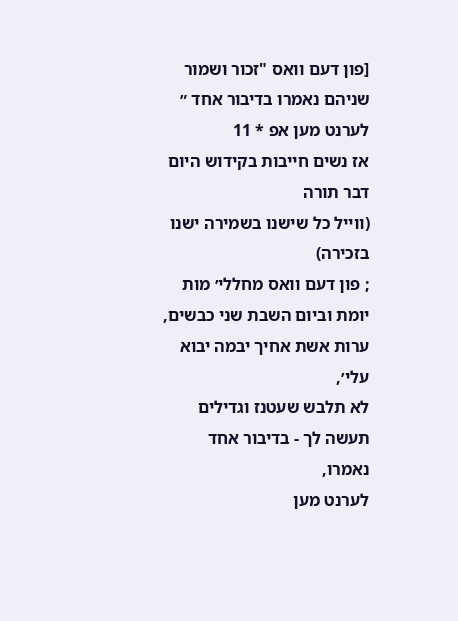[פון דעם וואס "זכור ושמור שניהם נאמרו בדיבור אחד ״
לערנט מען אפ * 11
אז נשים חייבות בקידוש היום דבר תורה
(ווייל כל שישנו בשמירה ישנו בזכירה)
; פון דעם וואס מחללי׳ מות יומת וביום השבת שני כבשים,
ערות אשת אחיך יבמה יבוא עלי׳,
לא תלבש שעטנז וגדילים תעשה לך - בדיבור אחד נאמרו,
לערנט מען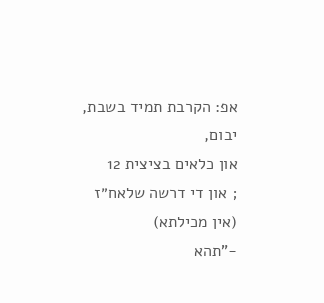אפ: הקרבת תמיד בשבת,
יבום,
און כלאים בציצית 12
; און די דרשה שלאח״ז
(אין מכילתא)
-"תהא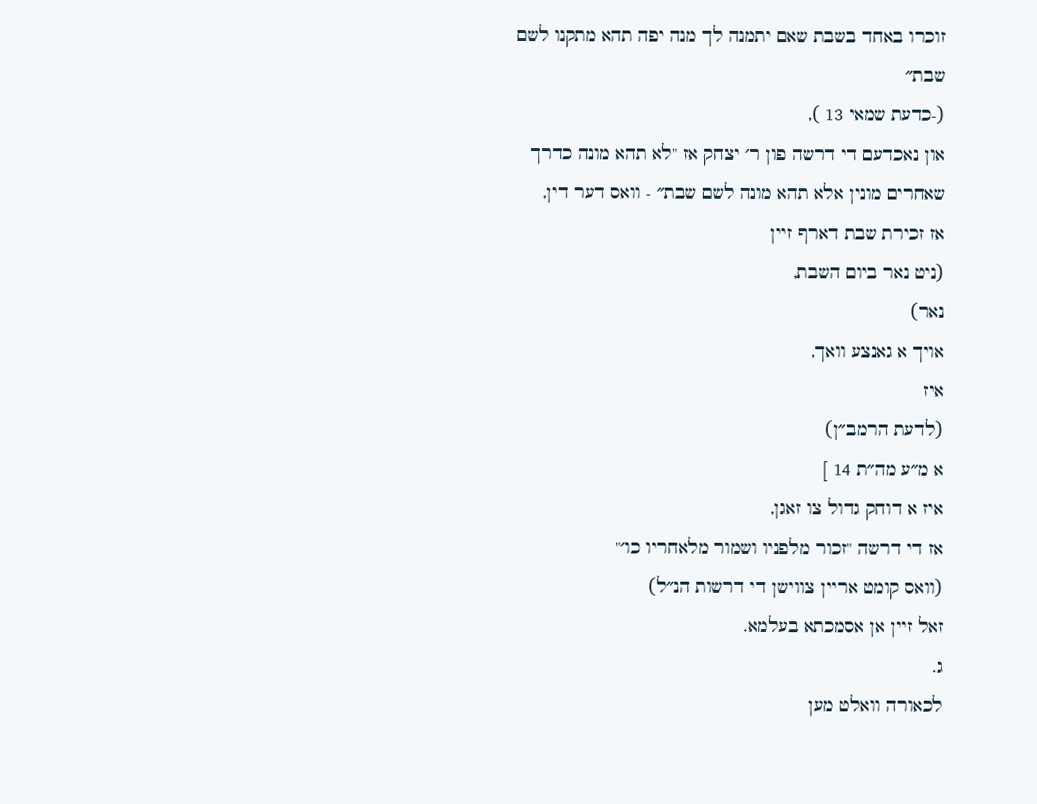זוכרו באחד בשבת שאם יתמנה לך מנה יפה תהא מתקנו לשם שבת״
(-כדעת שמאי 13 ),
און נאכדעם די דרשה פון ר׳ יצחק אז "לא תהא מונה כדרך שאחרים מונין אלא תהא מונה לשם שבת״ - וואס דער דין,
אז זכירת שבת דארף זיין
(ניט נאר ביום השבת,
נאר)
אויך א גאנצע וואך,
איז
(לדעת הרמב״ן)
א מ״ע מה״ת 14 ]
איז א דוחק גדול צו זאגן,
אז די דרשה "זכור מלפניו ושמור מלאחריו כו׳"
(וואס קומט אריין צווישן די דרשות הנ״ל)
זאל זיין אן אסמכתא בעלמא.
ג.
לכאורה וואלט מען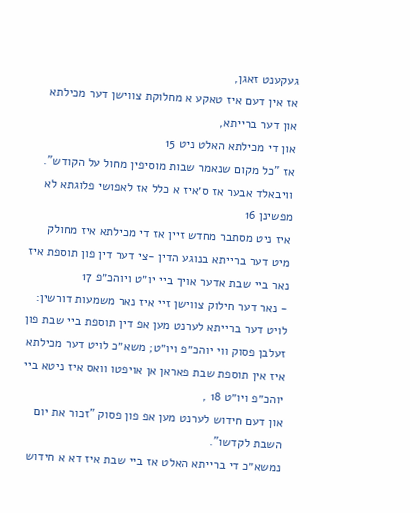געקענט זאגן,
אז אין דעם איז טאקע א מחלוקת צווישן דער מכילתא און דער ברייתא,
און די מכילתא האלט ניט 15
אז "כל מקום שנאמר שבות מוסיפין מחול על הקודש".
וויבאלד אבער אז ס׳איז א כלל אז לאפושי פלוגתא לא מפשינן 16
איז ניט מסתבר מחדש זיין אז די מכילתא איז מחולק מיט דער ברייתא בנוגע הדין -צי דער דין פון תוספת איז נאר ביי שבת אדער אויך ביי יו״ט ויוהכ״פ 17
- נאר דער חילוק צווישן זיי איז נאר משמעות דורשין: לויט דער ברייתא לערנט מען אפ דין תוספת ביי שבת פון זעלבן פסוק ווי יוהכ״פ ויו״ט; משא״כ לויט דער מכילתא איז אין תוספת שבת פאראן אן אויפטו וואס איז ניטא ביי יוהכ״פ ויו״ט 18 ,
און דעם חידוש לערנט מען אפ פון פסוק "זכור את יום השבת לקדשו".
נמשא״כ די ברייתא האלט אז ביי שבת איז דא א חידוש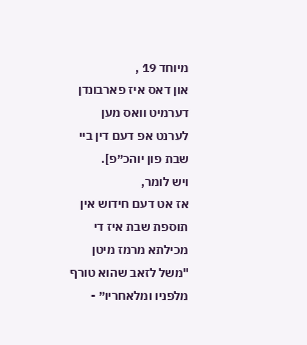מיוחד 19 ,
און דאס איז פארבונדן דערמיט וואס מען לערנט אפ דעם דין ביי שבת פון יוהכ״פ].
ויש לומר,
אז אט דעם חידוש אין תוספת שבת איז די מכילתא מרמז מיטן "משל לזאב שהוא טורף מלפניו ומלאחריו״ -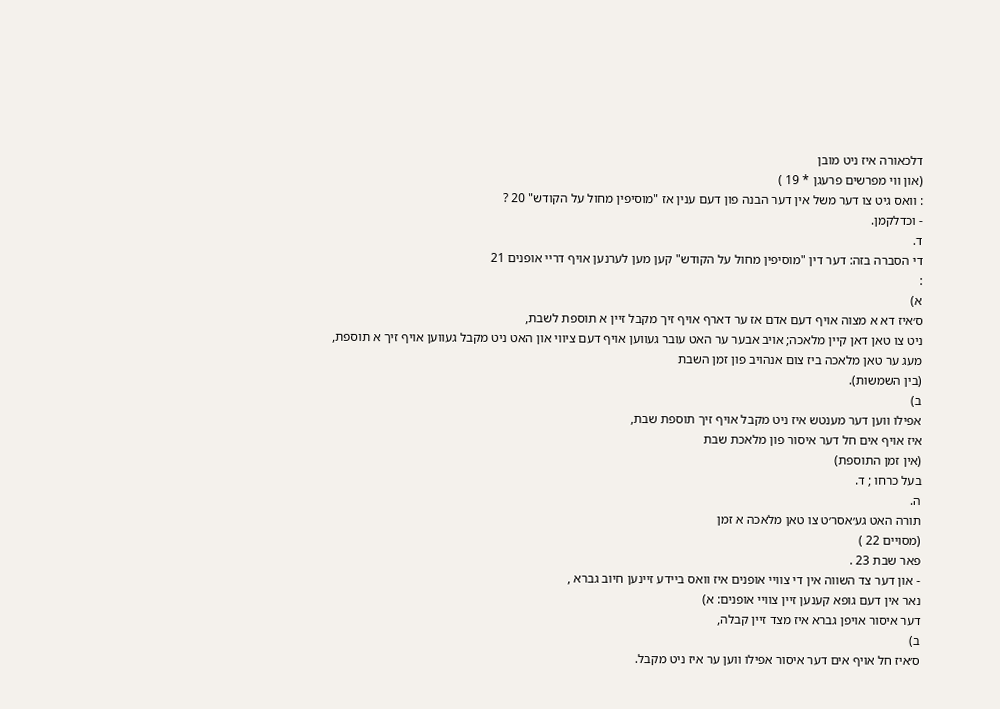דלכאורה איז ניט מובן
(און ווי מפרשים פרעגן * 19 )
: וואס גיט צו דער משל אין דער הבנה פון דעם ענין אז "מוסיפין מחול על הקודש" 20 ?
- וכדלקמן.
ד.
די הסברה בזה: דער דין "מוסיפין מחול על הקודש" קען מען לערנען אויף דריי אופנים 21
:
א)
ס׳איז דא א מצוה אויף דעם אדם אז ער דארף אויף זיך מקבל זיין א תוספת לשבת,
ניט צו טאן דאן קיין מלאכה; אויב אבער ער האט עובר געווען אויף דעם ציווי און האט ניט מקבל געווען אויף זיך א תוספת,
מעג ער טאן מלאכה ביז צום אנהויב פון זמן השבת
(בין השמשות).
ב)
אפילו ווען דער מענטש איז ניט מקבל אויף זיך תוספת שבת,
איז אויף אים חל דער איסור פון מלאכת שבת
(אין זמן התוספת)
בעל כרחו ; ד.
ה.
תורה האט גע׳אסר׳ט צו טאן מלאכה א זמן
(מסויים 22 )
פאר שבת 23 .
- און דער צד השווה אין די צוויי אופנים איז וואס ביידע זיינען חיוב גברא ,
נאר אין דעם גופא קענען זיין צוויי אופנים: א)
דער איסור אויפן גברא איז מצד זיין קבלה,
ב)
ס׳איז חל אויף אים דער איסור אפילו ווען ער איז ניט מקבל.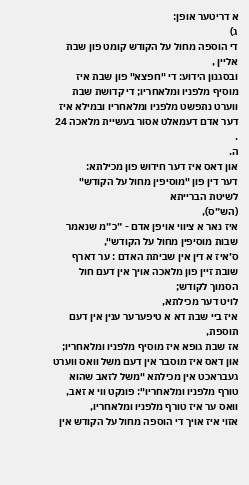א דריטער אופן:
ג)
די הוספה מחול על הקודש קומט פון שבת אליין ,
ובסגנון הידוע: די "חפצא" פון שבת איז מוסיף מלפניו ומלאחריו; די קדושת שבת ווערט נתפשט מלפניו ומלאחריו ובמילא איז דער אדם דעמאלט אסור בעשיית מלאכה 24 .
ה.
און דאס איז דער חידוש פון מכילתא:
דער דין פון "מוסיפין מחול על הקודש" לשיטת הברייתא
(הש״ס),
איז נאר א ציווי אויפן אדם - ״כ״מ שנאמר שבות מוסיפין מחול על הקודש",
ס׳איז א דין אין שביתת האדם : ער דארף שובת זיין פון מלאכה אויך אין דעם חול הסמוך לקודש;
לויט דער מכילתא,
איז ביי שבת דא א טיפערער ענין אין דעם תוספת,
אז שבת גופא איז מוסיף מלפניו ומלאחריו; און דאס איז מוסבר אין דעם משל וואס ווערט געבראכט אין מכילתא "משל לזאב שהוא טורף מלפניו ומלאחריו": פונקט ווי א זאב,
וואס ער איז טורף מלפניו ומלאחריו,
אזוי איז אויך די הוספה מחול על הקודש אין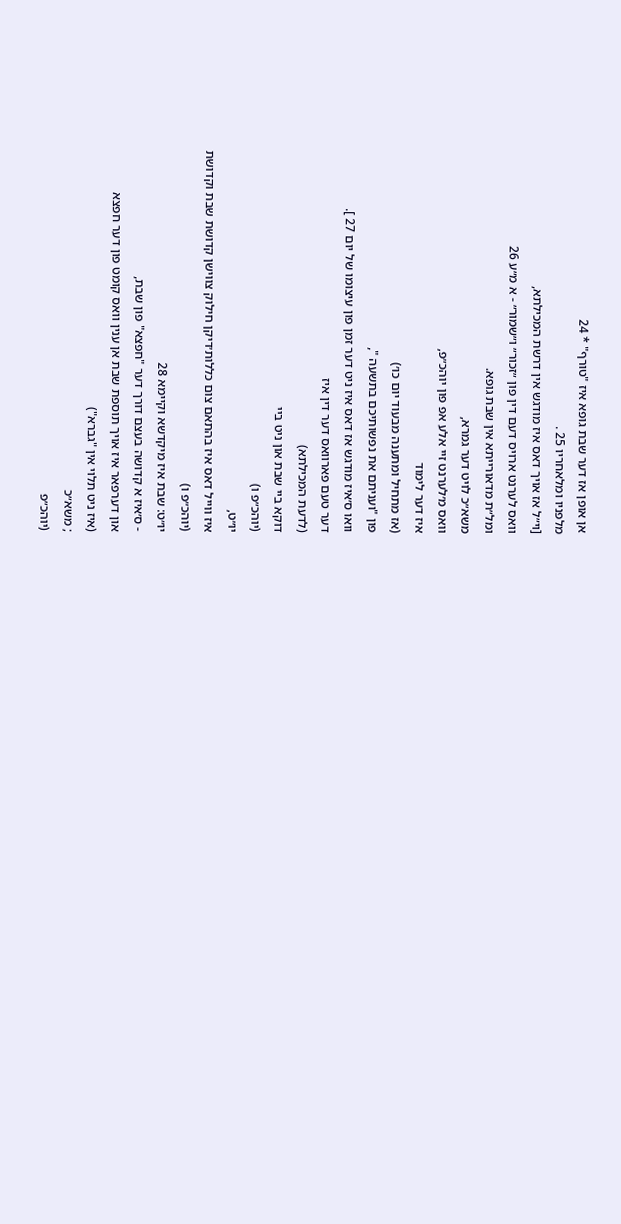אן אופן אז דער שבת גופא איז "טורף" * 24
מלפניו ומלאחריו 25 .
[וי״ל אז אויך דאס איז מודגש אין דרשת המכילתא,
וואס לערנט ארויס דעם דין פון ״זכור״ ו״שמור״ - א מ״ע 26
ומל״ת מדאורייתא אין שבת גופא.
משא״כ לויט דער גמרא,
וואס מ׳לערנט זיי אלע אפ פון יוהכ״פ,
איז דער לימוד
(אז מתחיל ומתענה מבעוד יום כו׳)
פון "ועניתם את נפשותיכם בתשעה ",
וואו ס׳איז מודגש אז דאס איז ניט דער זמן פון עיצומו של יום 27 ].
דער טעם פארוואס דער דין איז
(לדעת המכילתא)
דוקא ביי שבת און ניט ביי
(יוהכ״פ ו)
יו״ט,
איז ווייל דאס איז בהתאם צום כללות׳דיקן חילוק צווישן קדושת שבת וקדושת
(יוהכ״פ ו)
יו״ט: שבת איז מיקדשא וקיימא 28
- ס׳איז א קדושה בעצם דורך דער "חפצא" פון שבת,
און דערפאר איז אויך תוספת שבת אן ענין וואס קומט פון דער חפצא
(איז ניט תלוי אין "גברא")
; משא״כ
(יוהכ״פ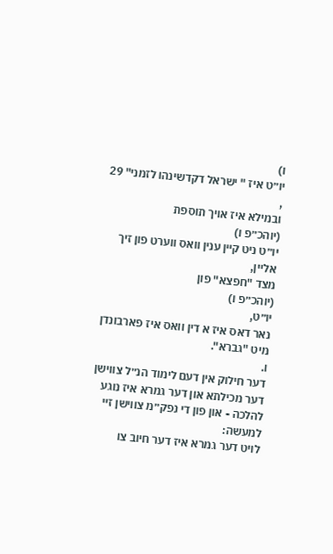ו)
יו״ט איז " ישראל דקדשינהו לזמני" 29
,
ובמילא איז אויך תוספת
(יוהכ״פ ו)
יו״ט ניט קיין ענין וואס ווערט פון זיך אליין,
מצד "חפצא" פון
(יוהכ״פ ו)
יו״ט,
נאר דאס איז א דין וואס איז פארבונדן מיט "גברא".
ו.
דער חילוק אין דעם לימוד הנ״ל צווישן דער מכילתא און דער גמרא איז נוגע להלכה - און פון די נפק״מ צווישן זיי למעשה:
לויט דער גמרא איז דער חיוב צו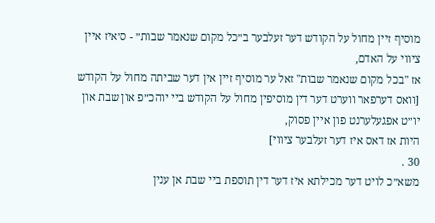מוסיף זיין מחול על הקודש דער זעלבער ב״כל מקום שנאמר שבות״ - ס׳איז איין ציווי על האדם,
אז "בכל מקום שנאמר שבות" זאל ער מוסיף זיין אין דער שביתה מחול על הקודש
[וואס דערפאר ווערט דער דין מוסיפין מחול על הקודש ביי יוהכ״פ און שבת און יו״ט אפגעלערנט פון איין פסוק,
היות אז דאס איז דער זעלבער ציווי]
30 .
משא״כ לויט דער מכילתא איז דער דין תוספת ביי שבת אן ענין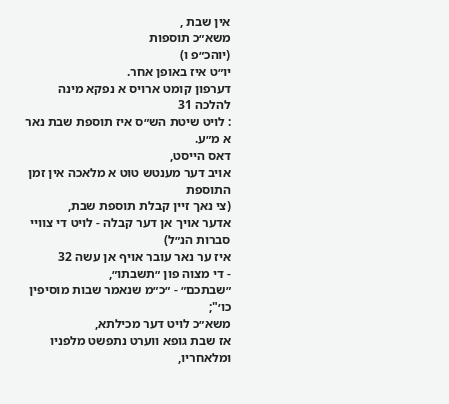אין שבת ,
משא״כ תוספות
(יוהכ״פ ו)
יו״ט איז באופן אחר.
דערפון קומט ארויס א נפקא מינה להלכה 31
: לויט שיטת הש״ס איז תוספת שבת נאר א מ״ע.
דאס הייסט,
אויב דער מענטש טוט א מלאכה אין זמן התוספת
(צי נאך זיין קבלת תוספת שבת,
אדער אויך אן דער קבלה - לויט די צוויי סברות הנ״ל)
איז ער נאר עובר אויף אן עשה 32
- די מצוה פון ״תשבתו״,
״שבתכם״ - ״כ״מ שנאמר שבות מוסיפין כו׳";
משא״כ לויט דער מכילתא,
אז שבת גופא ווערט נתפשט מלפניו ומלאחריו,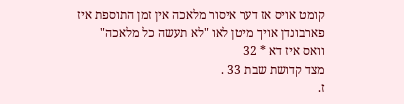קומט אויס אז דער איסור מלאכה אין זמן התוספת איז פארבונדן אויך מיטן לאו "לא תעשה כל מלאכה" וואס איז דא * 32
מצד קדושת שבת 33 .
ז.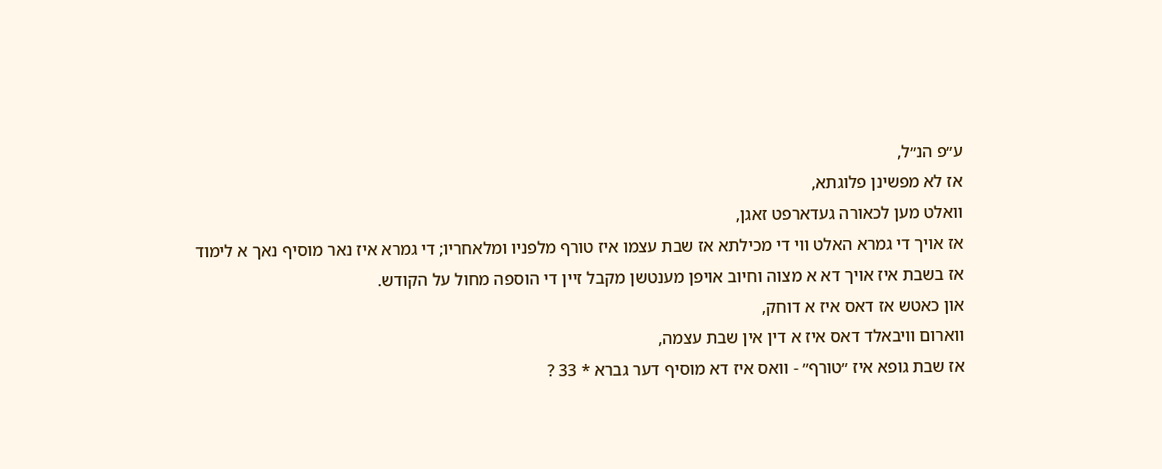ע״פ הנ״ל,
אז לא מפשינן פלוגתא,
וואלט מען לכאורה געדארפט זאגן,
אז אויך די גמרא האלט ווי די מכילתא אז שבת עצמו איז טורף מלפניו ומלאחריו; די גמרא איז נאר מוסיף נאך א לימוד אז בשבת איז אויך דא א מצוה וחיוב אויפן מענטשן מקבל זיין די הוספה מחול על הקודש.
און כאטש אז דאס איז א דוחק,
ווארום וויבאלד דאס איז א דין אין שבת עצמה,
אז שבת גופא איז ״טורף״ - וואס איז דא מוסיף דער גברא * 33 ?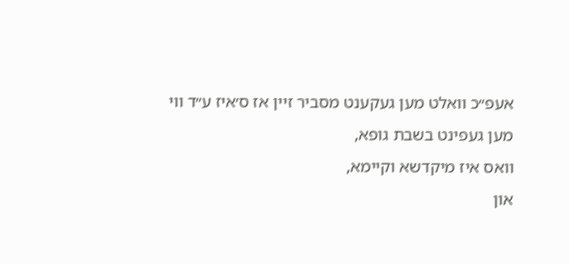אעפ״כ וואלט מען געקענט מסביר זיין אז ס׳איז ע״ד ווי מען געפינט בשבת גופא,
וואס איז מיקדשא וקיימא,
און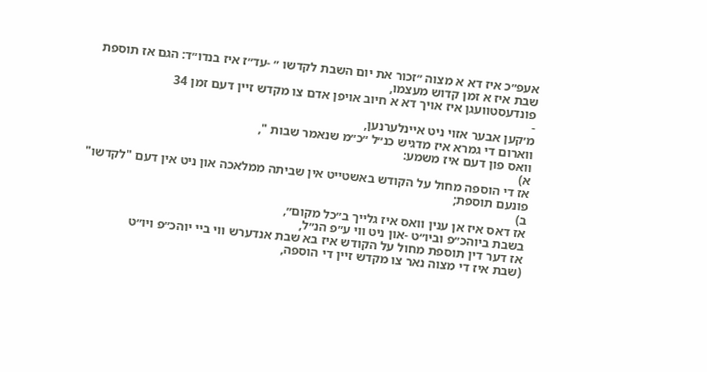אעפ״כ איז דא א מצוה ״זכור את יום השבת לקדשו ״ -עד״ז איז בנדו״ד: הגם אז תוספת שבת איז א זמן קדוש מעצמו,
פונדעסטוועגן איז אויך דא א חיוב אויפן אדם צו מקדש זיין דעם זמן 34
-
מ׳קען אבער אזוי ניט איינלערנען,
ווארום די גמרא איז מדגיש כנ״ל ״כ״מ שנאמר שבות ",
וואס פון דעם איז משמע:
א)
אז די הוספה מחול על הקודש באשטייט אין שביתה ממלאכה און ניט אין דעם "לקדשו" פונעם תוספת;
ב)
אז דאס איז אן ענין וואס איז גלייך ב״כל מקום״,
בשבת ביוהכ״פ וביו״ט -און ניט ווי ע״פ הנ״ל,
אז דער דין תוספת מחול על הקודש איז בא שבת אנדערש ווי ביי יוהכ״פ ויו״ט
(שבת איז די מצוה נאר צו מקדש זיין די הוספה,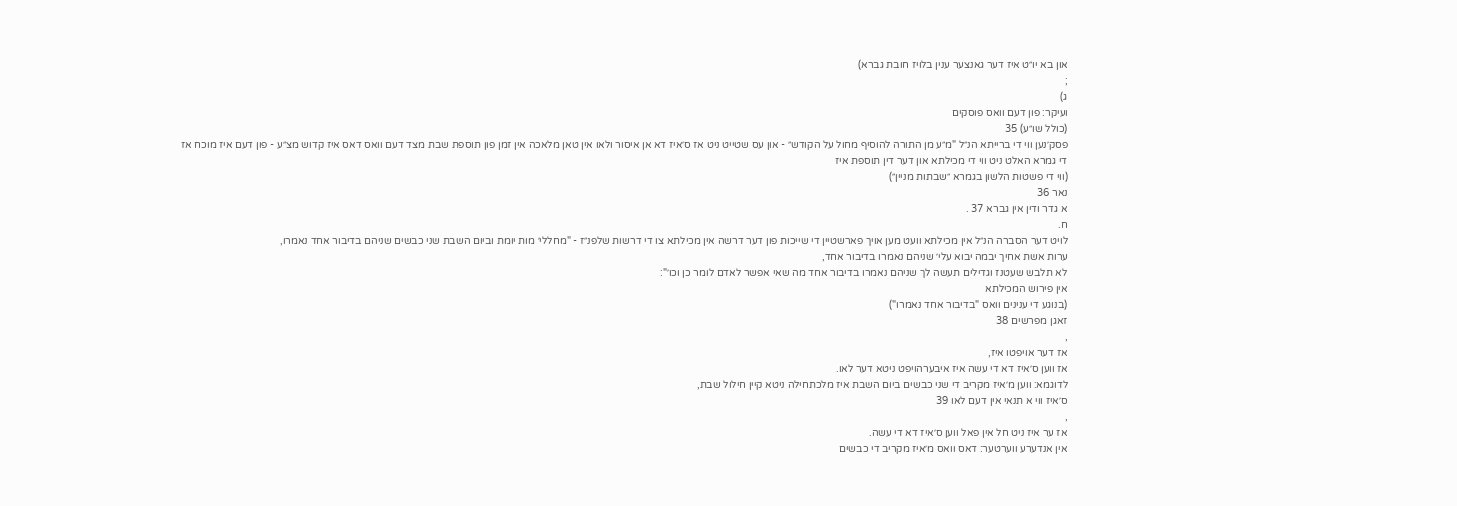און בא יו״ט איז דער גאנצער ענין בלויז חובת גברא)
;
ג)
ועיקר: פון דעם וואס פוסקים
(כולל שו״ע) 35
פסק׳נען ווי די ברייתא הנ״ל "מ״ע מן התורה להוסיף מחול על הקודש״ - און עס שטייט ניט אז ס׳איז דא אן איסור ולאו אין טאן מלאכה אין זמן פון תוספת שבת מצד דעם וואס דאס איז קדוש מצ״ע - פון דעם איז מוכח אז די גמרא האלט ניט ווי די מכילתא און דער דין תוספת איז
(ווי די פשטות הלשון בגמרא ״שבתות מניין״)
נאר 36
א גדר ודין אין גברא 37 .
ח.
לויט דער הסברה הנ״ל אין מכילתא וועט מען אויך פארשטיין די שייכות פון דער דרשה אין מכילתא צו די דרשות שלפנ״ז - "מחללי׳ מות יומת וביום השבת שני כבשים שניהם בדיבור אחד נאמרו,
ערות אשת אחיך יבמה יבוא עלי׳ שניהם נאמרו בדיבור אחד,
לא תלבש שעטנז וגדילים תעשה לך שניהם נאמרו בדיבור אחד מה שאי אפשר לאדם לומר כן וכו׳":
אין פירוש המכילתא
(בנוגע די ענינים וואס "בדיבור אחד נאמרו")
זאגן מפרשים 38
,
אז דער אויפטו איז,
אז ווען ס׳איז דא די עשה איז איבערהויפט ניטא דער לאו.
לדוגמא: ווען מ׳איז מקריב די שני כבשים ביום השבת איז מלכתחילה ניטא קיין חילול שבת,
ס׳איז ווי א תנאי אין דעם לאו 39
,
אז ער איז ניט חל אין פאל ווען ס׳איז דא די עשה.
אין אנדערע ווערטער: דאס וואס מ׳איז מקריב די כבשים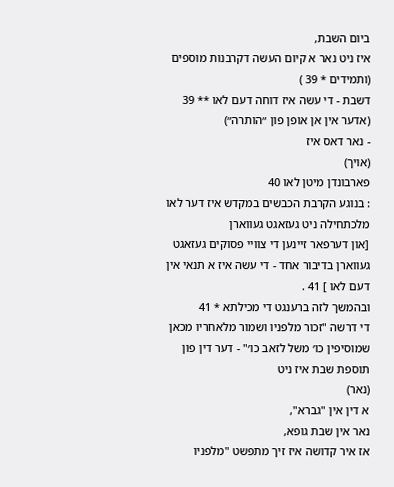ביום השבת,
איז ניט נאר א קיום העשה דקרבנות מוספים
(ותמידים * 39 )
דשבת - די עשה איז דוחה דעם לאו ** 39
(אדער אין אן אופן פון ״הותרה״)
- נאר דאס איז
(אויך)
פארבונדן מיטן לאו 40
: בנוגע הקרבת הכבשים במקדש איז דער לאו מלכתחילה ניט געזאגט געווארן
[און דערפאר זיינען די צוויי פסוקים געזאגט געווארן בדיבור אחד - די עשה איז א תנאי אין דעם לאו ] 41 .
ובהמשך לזה ברענגט די מכילתא * 41
די דרשה "זכור מלפניו ושמור מלאחריו מכאן שמוסיפין כו׳ משל לזאב כו׳" - דער דין פון תוספת שבת איז ניט
(נאר)
א דין אין "גברא",
נאר אין שבת גופא,
אז איר קדושה איז זיך מתפשט "מלפניו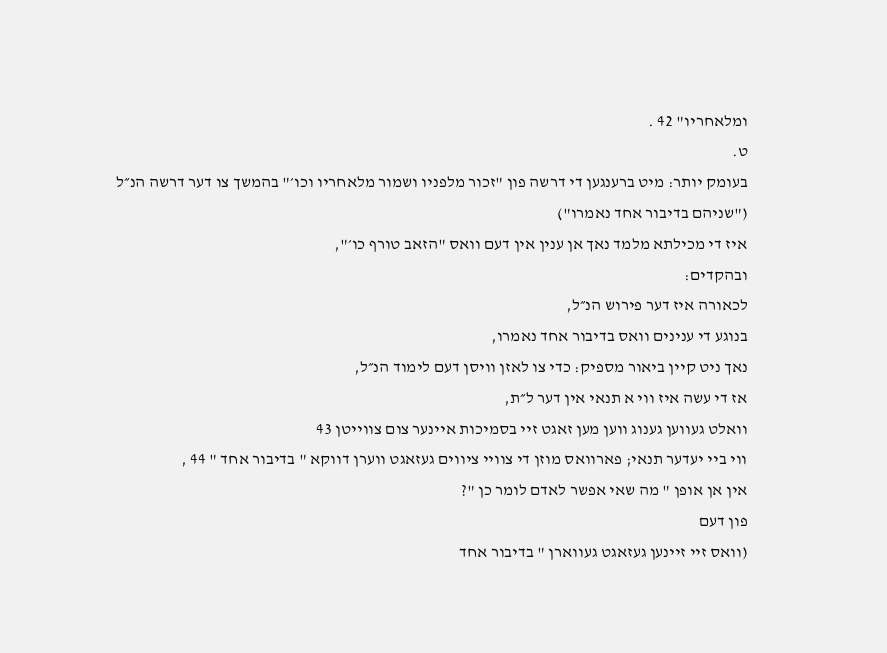ומלאחריו" 42 .
ט.
בעומק יותר: מיט ברענגען די דרשה פון "זכור מלפניו ושמור מלאחריו וכו׳" בהמשך צו דער דרשה הנ״ל
("שניהם בדיבור אחד נאמרו")
איז די מכילתא מלמד נאך אן ענין אין דעם וואס "הזאב טורף כו׳",
ובהקדים:
לכאורה איז דער פירוש הנ״ל,
בנוגע די ענינים וואס בדיבור אחד נאמרו,
נאך ניט קיין ביאור מספיק: כדי צו לאזן וויסן דעם לימוד הנ״ל,
אז די עשה איז ווי א תנאי אין דער ל״ת,
וואלט געווען גענוג ווען מען זאגט זיי בסמיכות איינער צום צווייטן 43
ווי ביי יעדער תנאי; פארוואס מוזן די צוויי ציווים געזאגט ווערן דווקא " בדיבור אחד " 44 ,
אין אן אופן " מה שאי אפשר לאדם לומר כן "?
פון דעם
(וואס זיי זיינען געזאגט געווארן " בדיבור אחד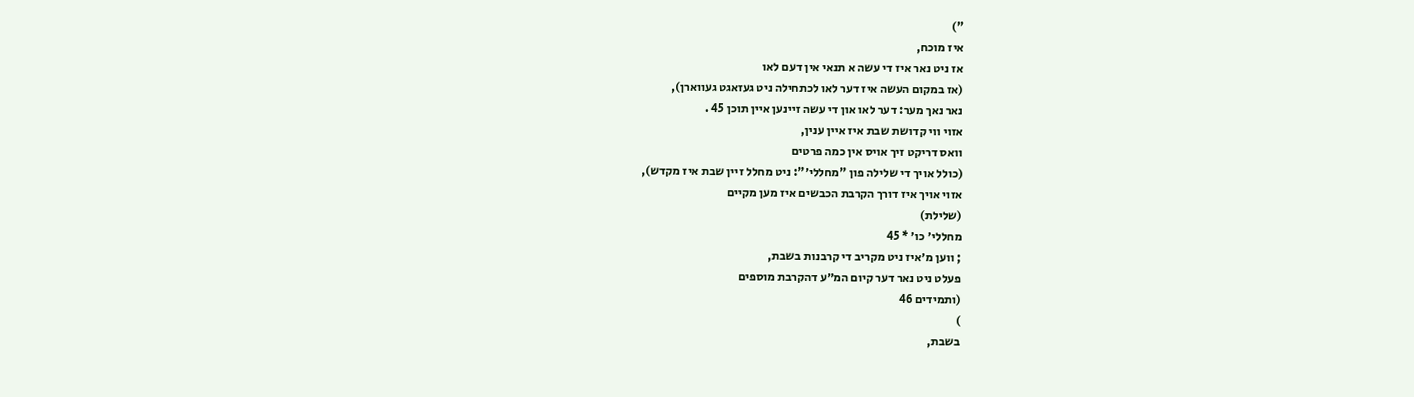")
איז מוכח,
אז ניט נאר איז די עשה א תנאי אין דעם לאו
(אז במקום העשה איז דער לאו לכתחילה ניט געזאגט געווארן),
נאר נאך מער: דער לאו און די עשה זיינען איין תוכן 45 .
אזוי ווי קדושת שבת איז איין ענין,
וואס דריקט זיך אויס אין כמה פרטים
(כולל אויך די שלילה פון "מחללי׳": ניט מחלל זיין שבת איז מקדש),
אזוי אויך איז דורך הקרבת הכבשים איז מען מקיים
(שלילת)
מחללי׳ כו׳ * 45
; ווען מ׳איז ניט מקריב די קרבנות בשבת,
פעלט ניט נאר דער קיום המ״ע דהקרבת מוספים
(ותמידים 46
)
בשבת,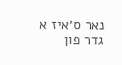נאר ס׳איז א גדר פון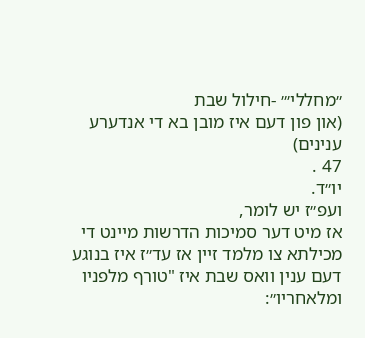״מחללי׳״ -חילול שבת
(און פון דעם איז מובן בא די אנדערע ענינים)
47 .
יו״ד.
ועפ״ז יש לומר,
אז מיט דער סמיכות הדרשות מיינט די מכילתא צו מלמד זיין אז עד״ז איז בנוגע דעם ענין וואס שבת איז "טורף מלפניו ומלאחריו״: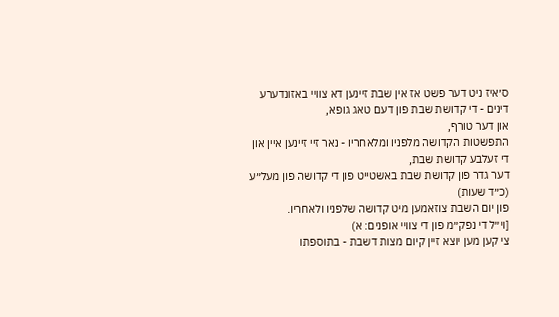ס׳איז ניט דער פשט אז אין שבת זיינען דא צוויי באזונדערע דינים - די קדושת שבת פון דעם טאג גופא,
און דער טורף,
התפשטות הקדושה מלפניו ומלאחריו - נאר זיי זיינען איין און די זעלבע קדושת שבת,
דער גדר פון קדושת שבת באשטייט פון די קדושה פון מעל״ע
(כ״ד שעות)
פון יום השבת צוזאמען מיט קדושה שלפניו ולאחריו.
[וי״ל די נפק״מ פון די צוויי אופנים: א)
צי קען מען יוצא זיין קיום מצות דשבת - בתוספתו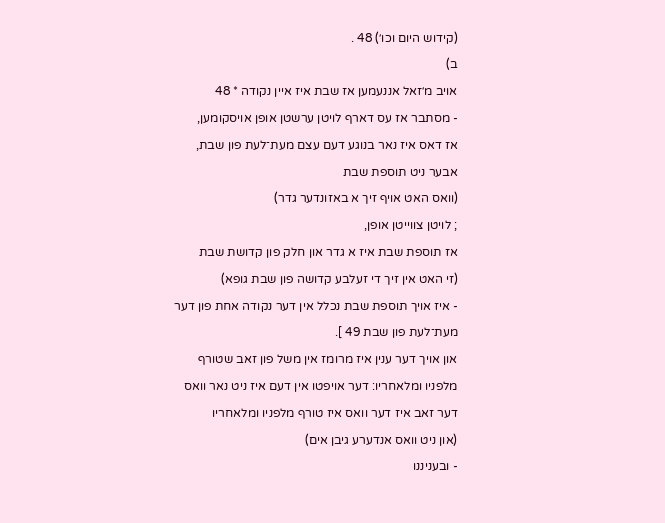(קידוש היום וכו׳) 48 .
ב)
אויב מ׳זאל אננעמען אז שבת איז איין נקודה * 48
- מסתבר אז עס דארף לויטן ערשטן אופן אויסקומען,
אז דאס איז נאר בנוגע דעם עצם מעת־לעת פון שבת,
אבער ניט תוספת שבת
(וואס האט אויף זיך א באזונדער גדר)
; לויטן צווייטן אופן,
אז תוספת שבת איז א גדר און חלק פון קדושת שבת
(זי האט אין זיך די זעלבע קדושה פון שבת גופא)
- איז אויך תוספת שבת נכלל אין דער נקודה אחת פון דער מעת־לעת פון שבת 49 ].
און אויך דער ענין איז מרומז אין משל פון זאב שטורף מלפניו ומלאחריו: דער אויפטו אין דעם איז ניט נאר וואס דער זאב איז דער וואס איז טורף מלפניו ומלאחריו
(און ניט וואס אנדערע גיבן אים)
- ובעניננו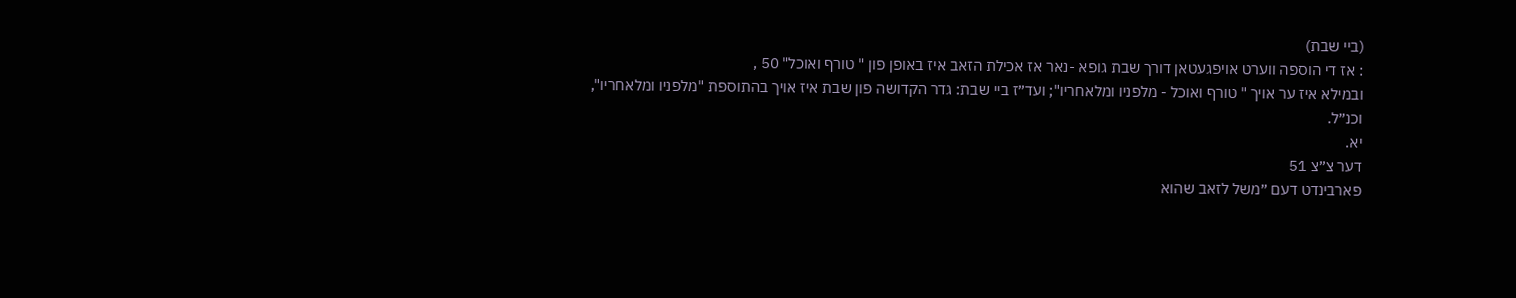(ביי שבת)
: אז די הוספה ווערט אויפגעטאן דורך שבת גופא -נאר אז אכילת הזאב איז באופן פון " טורף ואוכל" 50 ,
ובמילא איז ער אויך " טורף ואוכל - מלפניו ומלאחריו"; ועד״ז ביי שבת: גדר הקדושה פון שבת איז אויך בהתוספת "מלפניו ומלאחריו",
וכנ״ל.
יא.
דער צ״צ 51
פארבינדט דעם ״משל לזאב שהוא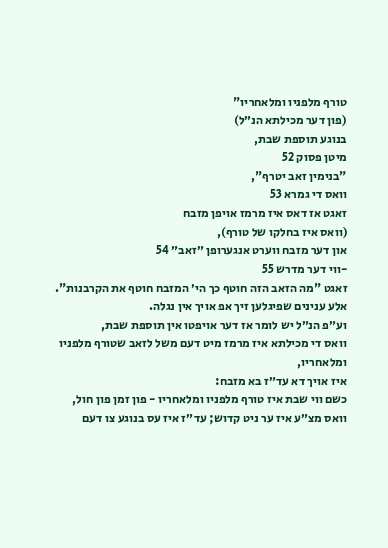טורף מלפניו ומלאחריו"
(פון דער מכילתא הנ״ל)
בנוגע תוספת שבת,
מיטן פסוק 52
"בנימין זאב יטרף",
וואס די גמרא 53
זאגט אז דאס איז מרמז אויפן מזבח
(וואס איז בחלקו של טורף),
און דער מזבח ווערט אנגערופן ״זאב״ 54
-ווי דער מדרש 55
זאגט "מה הזאב הזה חוטף כך הי׳ המזבח חוטף את הקרבנות".
אלע ענינים שפיגלען זיך אפ אויך אין נגלה.
וע״פ הנ״ל יש לומר אז דער אויפטו אין תוספת שבת,
וואס די מכילתא איז מרמז מיט דעם משל לזאב שטורף מלפניו ומלאחריו,
איז אויך דא עד״ז בא מזבח:
כשם ווי שבת איז טורף מלפניו ומלאחריו - פון זמן פון חול,
וואס מצ״ע איז ער ניט קדוש; עד״ז איז עס בנוגע צו דעם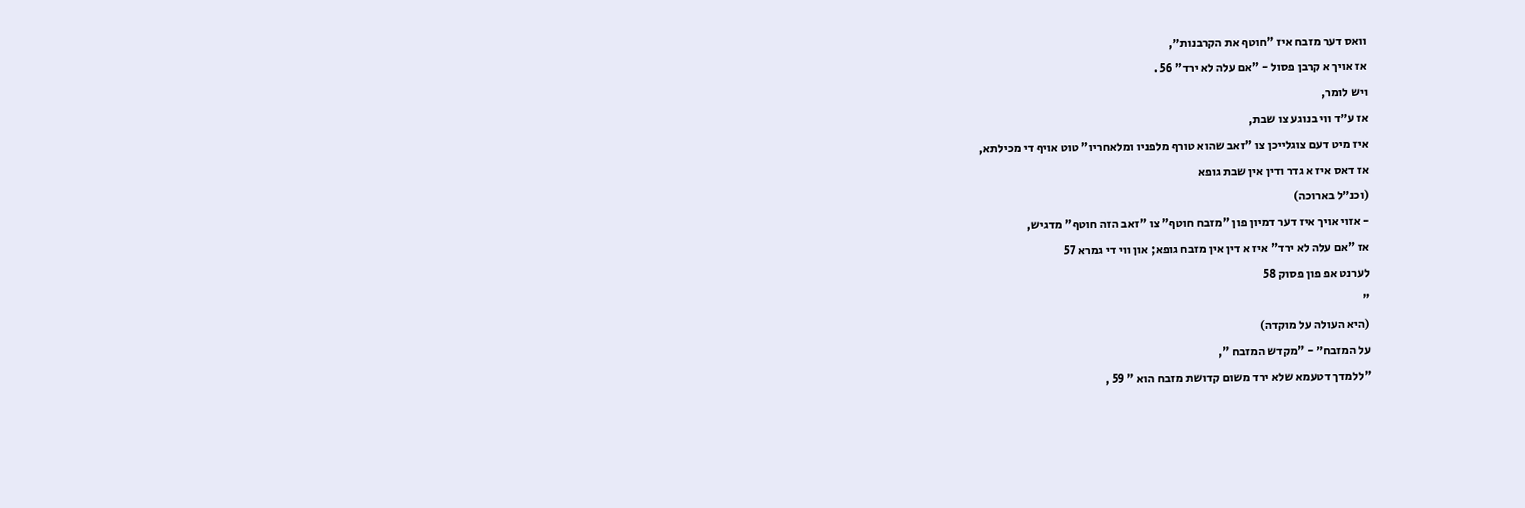וואס דער מזבח איז "חוטף את הקרבנות״,
אז אויך א קרבן פסול - "אם עלה לא ירד" 56 .
ויש לומר,
אז ע״ד ווי בנוגע צו שבת,
איז מיט דעם צוגלייכן צו "זאב שהוא טורף מלפניו ומלאחריו" טוט אויף די מכילתא,
אז דאס איז א גדר ודין אין שבת גופא
(וכנ״ל בארוכה)
- אזוי אויך איז דער דמיון פון "מזבח חוטף" צו "זאב הזה חוטף" מדגיש,
אז "אם עלה לא ירד" איז א דין אין מזבח גופא; און ווי די גמרא 57
לערנט אפ פון פסוק 58
"
(היא העולה על מוקדה)
על המזבח״ - "מקדש המזבח ",
"ללמדך דטעמא שלא ירד משום קדושת מזבח הוא " 59 ,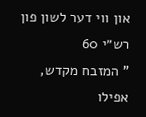און ווי דער לשון פון רש״י 60
" המזבח מקדש,
אפילו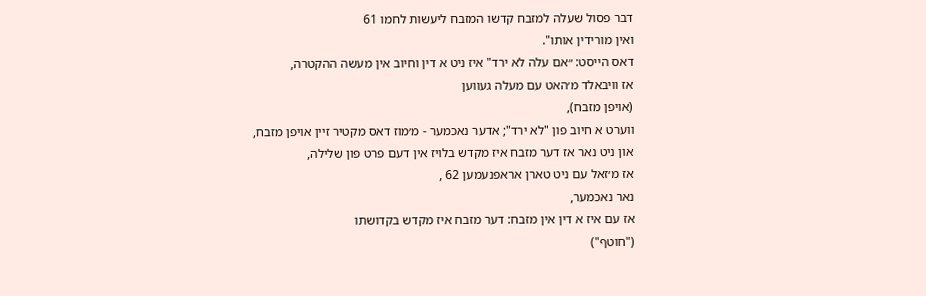דבר פסול שעלה למזבח קדשו המזבח ליעשות לחמו 61
ואין מורידין אותו".
דאס הייסט: ״אם עלה לא ירד" איז ניט א דין וחיוב אין מעשה ההקטרה,
אז וויבאלד מ׳האט עם מעלה געווען
(אויפן מזבח),
ווערט א חיוב פון "לא ירד"; אדער נאכמער - מ׳מוז דאס מקטיר זיין אויפן מזבח,
און ניט נאר אז דער מזבח איז מקדש בלויז אין דעם פרט פון שלילה,
אז מ׳זאל עם ניט טארן אראפנעמען 62 ,
נאר נאכמער,
אז עם איז א דין אין מזבח: דער מזבח איז מקדש בקדושתו
("חוטף")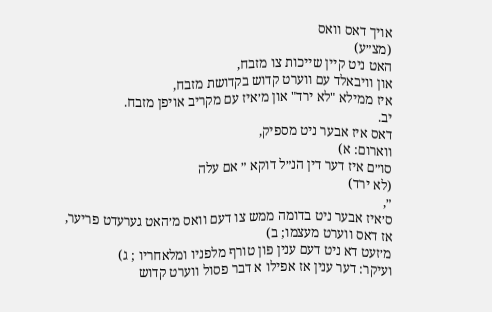אויך דאס וואס
(מצ״ע)
האט ניט קיין שייכות צו מזבח,
און וויבאלד עם ווערט קדוש בקדושת מזבח,
איז ממילא "לא ירד" און מ׳איז עם מקריב אויפן מזבח.
יב.
דאס איז אבער ניט מספיק,
ווארום: א)
סו״ם איז דער דין הנ״ל דוקא ״ אם עלה
(לא ירד)
״,
ס׳איז אבער ניט בדומה ממש צו דעם וואס מ׳האט גערעדט פריער,
אז דאס ווערט מעצמו; ב)
מ׳זעט דא ניט דעם ענין פון טורף מלפניו ומלאחריו ; ג)
ועיקר: דער ענין אז אפילו א דבר פסול ווערט קדוש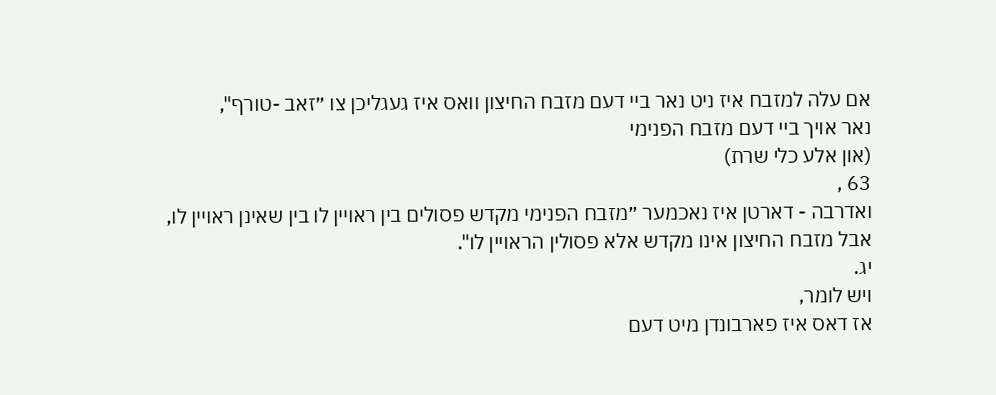אם עלה למזבח איז ניט נאר ביי דעם מזבח החיצון וואס איז געגליכן צו ״זאב -טורף",
נאר אויך ביי דעם מזבח הפנימי
(און אלע כלי שרת)
63 ,
ואדרבה - דארטן איז נאכמער ״מזבח הפנימי מקדש פסולים בין ראויין לו בין שאינן ראויין לו,
אבל מזבח החיצון אינו מקדש אלא פסולין הראויין לו".
יג.
ויש לומר,
אז דאס איז פארבונדן מיט דעם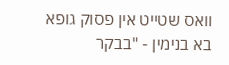וואס שטייט אין פסוק גופא בא בנימין - "בבקר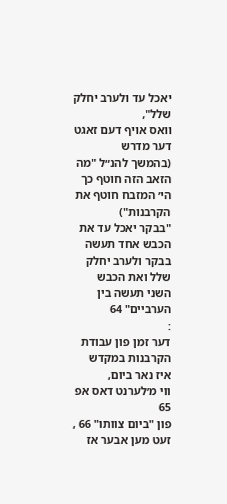יאכל עד ולערב יחלק שלל",
וואס אויף דעם זאגט דער מדרש
(בהמשך להנ״ל "מה הזאב הזה חוטף כך הי׳ המזבח חוטף את הקרבנות")
"בבקר יאכל עד את הכבש אחד תעשה בבקר ולערב יחלק שלל ואת הכבש השני תעשה בין הערביים" 64
:
דער זמן פון עבודת הקרבנות במקדש איז נאר ביום,
ווי מ׳לערנט דאס אפ 65
פון "ביום צוותו" 66 ,
זעט מען אבער אז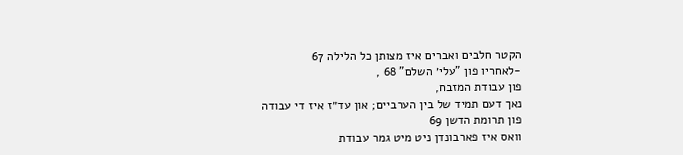הקטר חלבים ואברים איז מצותן כל הלילה 67
-לאחריו פון "עלי׳ השלם" 68 ,
פון עבודת המזבח,
נאך דעם תמיד של בין הערביים; און עד״ז איז די עבודה פון תרומת הדשן 69
וואס איז פארבונדן ניט מיט גמר עבודת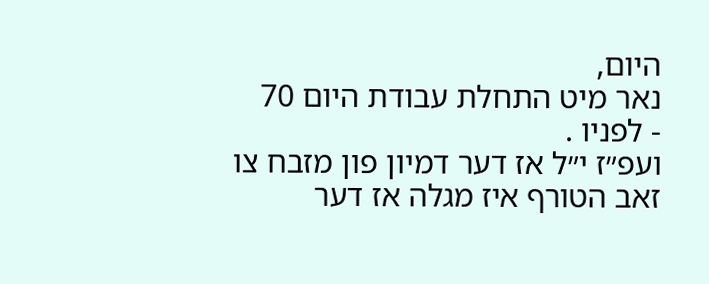היום,
נאר מיט התחלת עבודת היום 70
- לפניו .
ועפ״ז י״ל אז דער דמיון פון מזבח צו זאב הטורף איז מגלה אז דער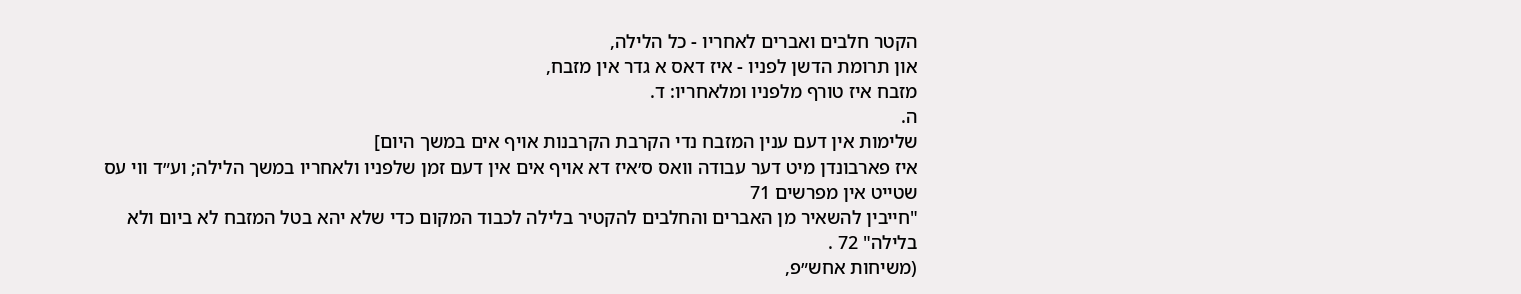הקטר חלבים ואברים לאחריו - כל הלילה,
און תרומת הדשן לפניו - איז דאס א גדר אין מזבח,
מזבח איז טורף מלפניו ומלאחריו: ד.
ה.
שלימות אין דעם ענין המזבח נדי הקרבת הקרבנות אויף אים במשך היום]
איז פארבונדן מיט דער עבודה וואס ס׳איז דא אויף אים אין דעם זמן שלפניו ולאחריו במשך הלילה; וע״ד ווי עס שטייט אין מפרשים 71
"חייבין להשאיר מן האברים והחלבים להקטיר בלילה לכבוד המקום כדי שלא יהא בטל המזבח לא ביום ולא בלילה" 72 .
(משיחות אחש״פ,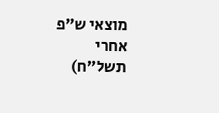מוצאי ש״פ אחרי תשל״ח)